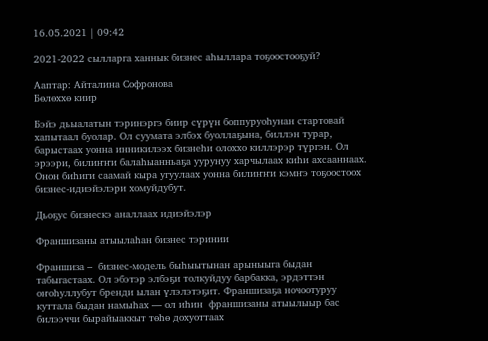16.05.2021 | 09:42

2021-2022 сылларга ханнык бизнес аһыллара тоҕоостооҕуй?

Ааптар: Айталина Софронова
Бөлөххө киир

Бэйэ дьыалатын тэринэргэ биир сүрүн боппуруоһунан стартовай хапытаал буолар. Ол суумата элбэх буоллаҕына, биллэн турар, барыстаах уонна инникилээх бизнеһи олоххо киллэрэр түргэн. Ол эрээри, билиҥҥи балаһыанньаҕа уурунуу харчылаах киһи ахсааннаах. Онон биһиги саамай кыра угуулаах уонна билиҥҥи кэмҥэ тоҕоостоох бизнес-идиэйэлэри хомуйдубут.

Дьоҕус бизнескэ аналлаах идиэйэлэр

Франшизаны атыылаһан бизнес тэринии

Франшиза –  бизнес-модель быһыытынан арыныыга быдан табыгастаах. Ол эбэтэр элбэҕи толкуйдуу барбакка, эрдэттэн оҥоһуллубут бренди ылан үлэлэтэҕит. Франшизаҕа ночоотуруу куттала быдан намыһах — ол иһин  франшизаны атыылыыр бас билээччи бырайыаккыт төһө дохуоттаах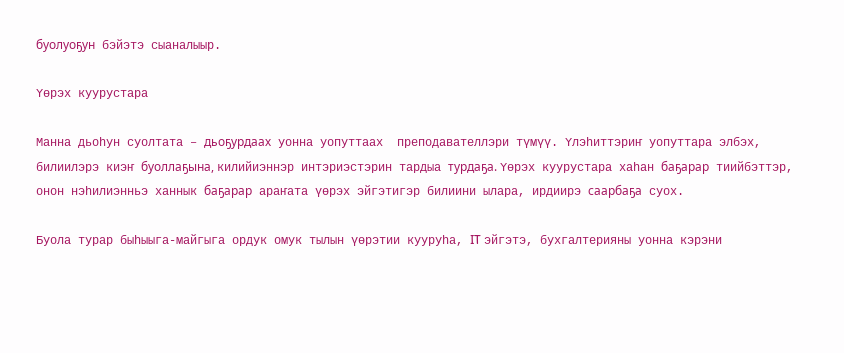буолуоҕун бэйэтэ сыаналыыр.

Үөрэх куурустара

Манна дьоһун суолтата – дьоҕурдаах уонна уопуттаах  преподавателлэри түмүү. Үлэһиттэриҥ уопуттара элбэх, билиилэрэ киэҥ буоллаҕына, килийиэннэр интэриэстэрин тардыа турдаҕа. Үөрэх куурустара хаһан баҕарар тиийбэттэр, онон нэһилиэнньэ ханнык баҕарар араҥата үөрэх эйгэтигэр билиини ылара, ирдиирэ саарбаҕа суох.

Буола турар быһыыга-майгыга ордук омук тылын үөрэтии кууруһа, IT эйгэтэ, бухгалтерияны уонна кэрэни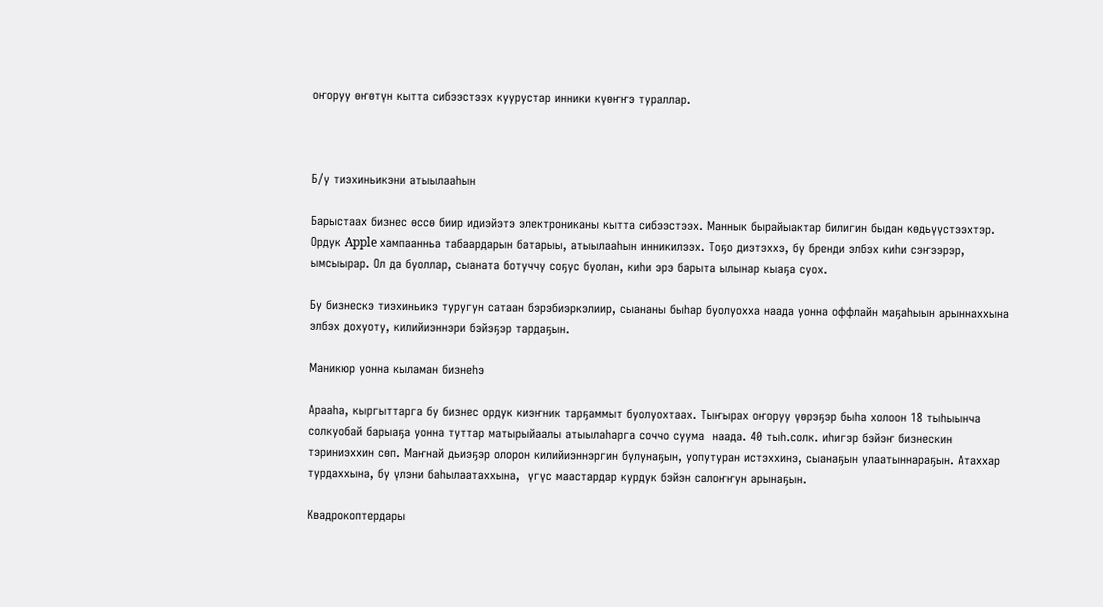оҥоруу өҥөтүн кытта сибээстээх куурустар инники күөҥҥэ тураллар.



Б/у тиэхиньикэни атыылааһын

Барыстаах бизнес өссө биир идиэйэтэ электрониканы кытта сибээстээх. Маннык бырайыактар билигин быдан көдьүүстээхтэр. Ордук Apple хампаанньа табаардарын батарыы, атыылааһын инникилээх. Тоҕо диэтэххэ, бу бренди элбэх киһи сэҥээрэр, ымсыырар. Ол да буоллар, сыаната ботуччу соҕус буолан, киһи эрэ барыта ылынар кыаҕа суох.

Бу бизнескэ тиэхиньикэ туругун сатаан бэрэбиэркэлиир, сыананы быһар буолуохха наада уонна оффлайн маҕаһыын арыннаххына элбэх дохуоту, килийиэннэри бэйэҕэр тардаҕын.

Маникюр уонна кыламан бизнеһэ

Арааһа, кыргыттарга бу бизнес ордук киэҥник тарҕаммыт буолуохтаах. Тыҥырах оҥоруу үөрэҕэр быһа холоон 18 тыһыынча солкуобай барыаҕа уонна туттар матырыйаалы атыылаһарга соччо суума  наада. 40 тыһ.солк. иһигэр бэйэҥ бизнескин тэриниэххин сөп. Маҥнай дьиэҕэр олорон килийиэннэргин булунаҕын, уопутуран истэххинэ, сыанаҕын улаатыннараҕын. Атаххар турдаххына, бу үлэни баһылаатаххына,  үгүс маастардар курдук бэйэн салоҥҥун арынаҕын.

Квадрокоптердары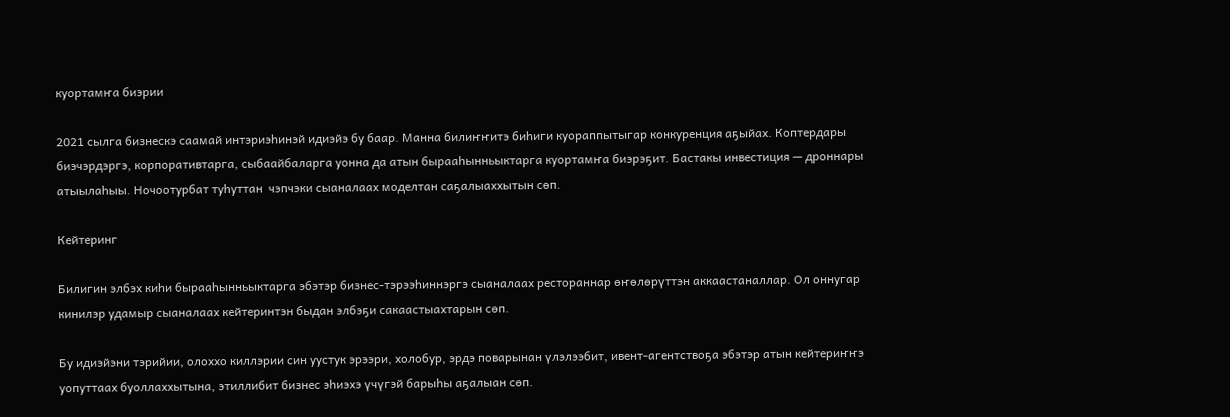куортамҥа биэрии

2021 сылга бизнескэ саамай интэриэһинэй идиэйэ бу баар. Манна билиҥҥитэ биһиги куораппытыгар конкуренция аҕыйах. Коптердары биэчэрдэргэ, корпоративтарга, сыбаайбаларга уонна да атын бырааһынньыктарга куортамҥа биэрэҕит. Бастакы инвестиция — дроннары  атыылаһыы. Ночоотурбат туһуттан  чэпчэки сыаналаах моделтан саҕалыаххытын сөп.

Кейтеринг

Билигин элбэх киһи бырааһынньыктарга эбэтэр бизнес-тэрээһиннэргэ сыаналаах рестораннар өҥөлөрүттэн аккаастаналлар. Ол оннугар кинилэр удамыр сыаналаах кейтеринтэн быдан элбэҕи сакаастыахтарын сөп.

Бу идиэйэни тэрийии, олоххо киллэрии син уустук эрээри, холобур, эрдэ поварынан үлэлээбит, ивент-агентствоҕа эбэтэр атын кейтериҥҥэ уопуттаах буоллаххытына, этиллибит бизнес эһиэхэ үчүгэй барыһы аҕалыан сөп.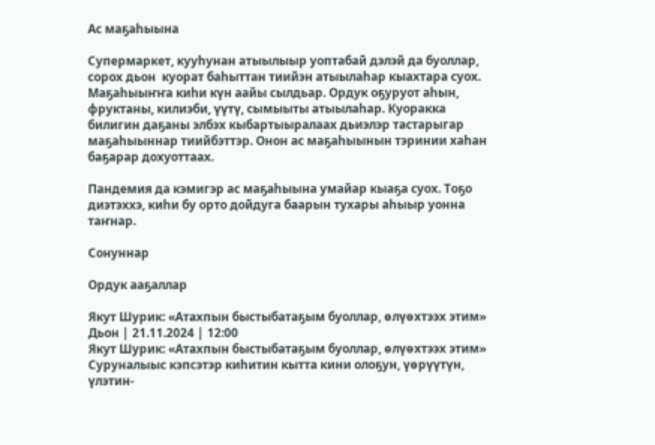Ас маҕаһыына

Супермаркет, кууһунан атыылыыр уоптабай дэлэй да буоллар, сорох дьон  куорат баһыттан тиийэн атыылаһар кыахтара суох. Маҕаһыыҥҥа киһи күн аайы сылдьар. Ордук оҕуруот аһын, фруктаны, килиэби, үүтү, сымыыты атыылаһар. Куоракка билигин даҕаны элбэх кыбартыыралаах дьиэлэр тастарыгар маҕаһыыннар тиийбэттэр. Онон ас маҕаһыынын тэринии хаһан баҕарар дохуоттаах.

Пандемия да кэмигэр ас маҕаһыына умайар кыаҕа суох. Тоҕо диэтэххэ, киһи бу орто дойдуга баарын тухары аһыыр уонна таҥнар.

Сонуннар

Ордук ааҕаллар

Якут Шурик: «Атахпын быстыбатаҕым буоллар, өлүөхтээх этим»
Дьон | 21.11.2024 | 12:00
Якут Шурик: «Атахпын быстыбатаҕым буоллар, өлүөхтээх этим»
Суруналыыс кэпсэтэр киһитин кытта кини олоҕун, үөрүүтүн, үлэтин-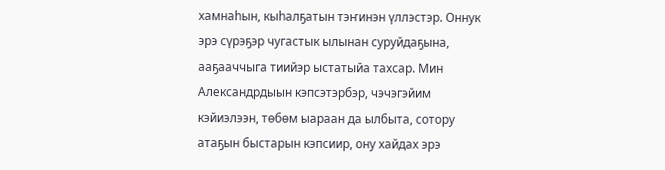хамнаһын, кыһалҕатын тэҥинэн үллэстэр. Оннук эрэ сүрэҕэр чугастык ылынан суруйдаҕына, ааҕааччыга тиийэр ыстатыйа тахсар. Мин Александрдыын кэпсэтэрбэр, чэчэгэйим кэйиэлээн, төбөм ыараан да ылбыта, сотору атаҕын быстарын кэпсиир, ону хайдах эрэ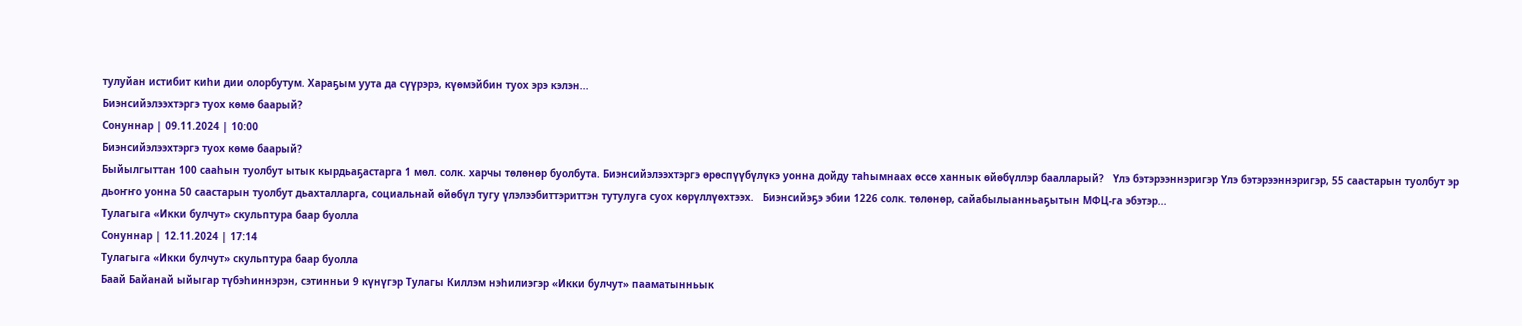тулуйан истибит киһи дии олорбутум. Хараҕым уута да сүүрэрэ, күөмэйбин туох эрэ кэлэн...
Биэнсийэлээхтэргэ туох көмө баарый?
Сонуннар | 09.11.2024 | 10:00
Биэнсийэлээхтэргэ туох көмө баарый?
Быйылгыттан 100 сааһын туолбут ытык кырдьаҕастарга 1 мөл. солк. харчы төлөнөр буолбута. Биэнсийэлээхтэргэ өрөспүүбүлүкэ уонна дойду таһымнаах өссө ханнык өйөбүллэр баалларый?   Үлэ бэтэрээннэригэр Үлэ бэтэрээннэригэр, 55 саастарын туолбут эр дьоҥҥо уонна 50 саастарын туолбут дьахталларга, социальнай өйөбүл тугу үлэлээбиттэриттэн тутулуга суох көрүллүөхтээх.   Биэнсийэҕэ эбии 1226 солк. төлөнөр, сайабылыанньаҕытын МФЦ-га эбэтэр...
Тулагыга «Икки булчут» скульптура баар буолла
Сонуннар | 12.11.2024 | 17:14
Тулагыга «Икки булчут» скульптура баар буолла
Баай Байанай ыйыгар түбэһиннэрэн, сэтинньи 9 күнүгэр Тулагы Киллэм нэһилиэгэр «Икки булчут» пааматынньык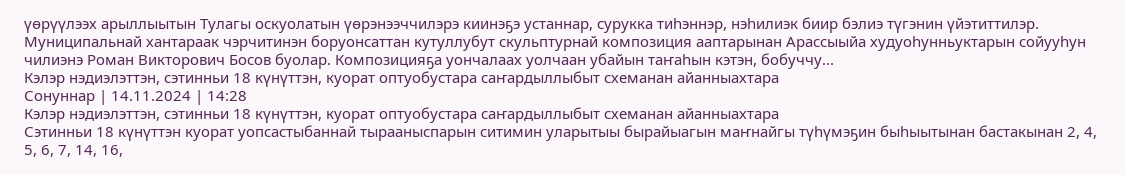үөрүүлээх арыллыытын Тулагы оскуолатын үөрэнээччилэрэ киинэҕэ устаннар, сурукка тиһэннэр, нэһилиэк биир бэлиэ түгэнин үйэтиттилэр. Муниципальнай хантараак чэрчитинэн боруонсаттан кутуллубут скульптурнай композиция ааптарынан Арассыыйа худуоһунньуктарын сойууһун чилиэнэ Роман Викторович Босов буолар. Композицияҕа уончалаах уолчаан убайын таҥаһын кэтэн, бобуччу...
Кэлэр нэдиэлэттэн, сэтинньи 18 күнүттэн, куорат оптуобустара саҥардыллыбыт схеманан айанныахтара
Сонуннар | 14.11.2024 | 14:28
Кэлэр нэдиэлэттэн, сэтинньи 18 күнүттэн, куорат оптуобустара саҥардыллыбыт схеманан айанныахтара
Сэтинньи 18 күнүттэн куорат уопсастыбаннай тырааныспарын ситимин уларытыы бырайыагын маҥнайгы түһүмэҕин быһыытынан бастакынан 2, 4, 5, 6, 7, 14, 16,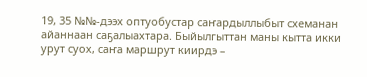19, 35 №№-дээх оптуобустар саҥардыллыбыт схеманан айаннаан саҕалыахтара. Быйылгыттан маны кытта икки урут суох, саҥа маршрут киирдэ –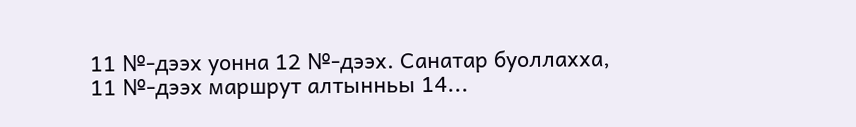11 №-дээх уонна 12 №-дээх. Санатар буоллахха, 11 №-дээх маршрут алтынньы 14...